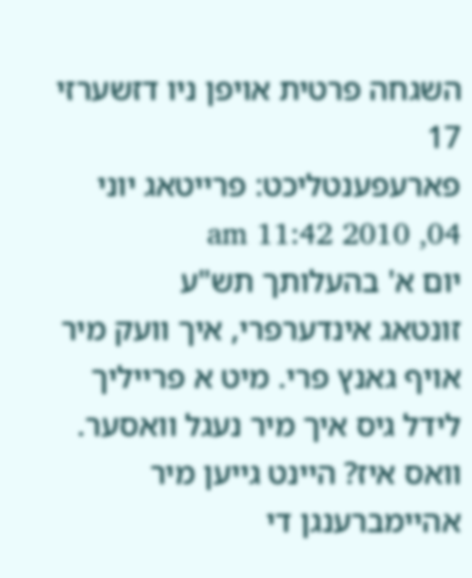השגחה פרטית אויפן ניו דזשערזי 17
פארעפענטליכט: פרייטאג יוני 04, 2010 11:42 am
יום א' בהעלותך תש"ע
זונטאג אינדערפרי, איך וועק מיר אויף גאנץ פרי. מיט א פרייליך לידל גיס איך מיר נעגל וואסער. וואס איז? היינט גייען מיר אהיימברענגן די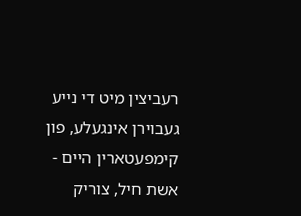רעביצין מיט די נייע געבוירן אינגעלע, פון קימפעטארין היים - אשת חיל, צוריק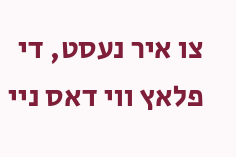צו איר נעסט, די פלאץ ווי דאס ניי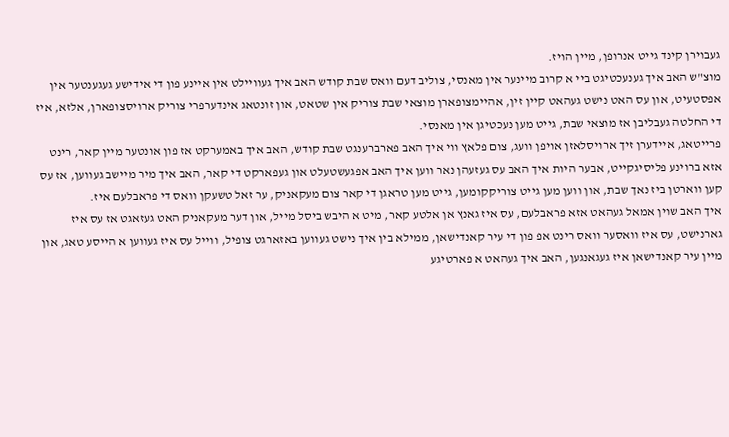געבוירן קינד גייט אנרופן, מיין הויז.
מוצ"ש האב איך גענעכטיגט ביי א קרוב מיינער אין מאנסי, צוליב דעם וואס שבת קודש האב איך געוויילט אין איינע פון די אידישע געגענטער אין אפסטעיט, און עס האט נישט געהאט קיין זין, אהיימצופארן מוצאי שבת צוריק אין שטאט, און זונטאג אינדערפרי צוריק ארויסצופארן, אלזא, איז די החלטה געבליבן אז מוצאי שבת, גייט מען נעכטיגן אין מאנסי.
פרייטאג, איידערן זיך ארויסלאזן אויפן וועג, צום פלאץ ווי איך האב פארברענגט שבת קודש, האב איך באמערקט אז פון אונטער מיין קאר, רינט אזא ברוינע פליסיגקייט, אבער היות איך האב עס געזעהן נאר ווען איך האב אפגעשטעלט און געפארקט די קאר, האב איך מיר מיישב געווען, אז עס קען ווארטן ביז נאך שבת, און ווען מען גייט צוריקקומען, גייט מען טראגן די קאר צום מעקאניק, ער זאל טשעקן וואס די פראבלעם איז.
איך האב שוין אמאל געהאט אזא פראבלעם, עס איז גאנץ אן אלטע קאר, מיט א היבש ביסל מייל, און דער מעקאניק האט געזאגט אז עס איז גארנישט, עס איז וואסער וואס רינט אפ פון די עיר קאנדישאן, ממילא בין איך נישט געווען באזארגט צופיל, ווייל עס איז געווען א הייסע טאג, און מיין עיר קאנדישאן איז געגאנגען, האב איך געהאט א פארטיגע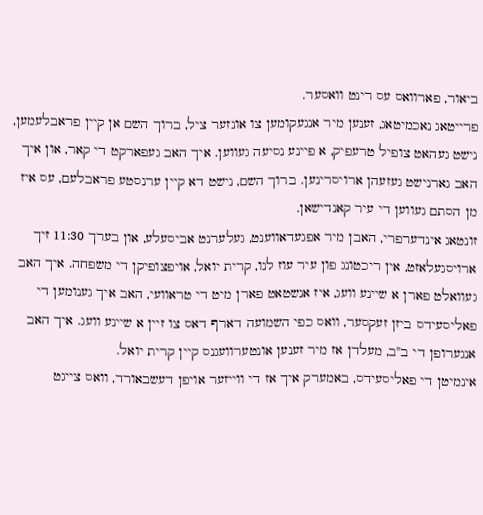ביאור, פארוואס עס רינט וואסער.
פרייטאג נאכמיטאג, זענען מיר אנגעקומען צו אונזער ציל, ברוך השם אן קיין פראבלעמען, נישט געהאט צופיל טרעפיק, א פיינע נסיעה געווען. איך האב געפארקט די קאר, און איך האב גארנישט געזעהן ארויסרינען. ברוך השם, נישט דא קיין ערנסטע פראבלעם, עס איז מן הסתם געווען די עיר קאנדישאן.
זונטאג אינדערפרי, האבן מיר אפגעדאווענט, געלערנט אביסעלע, און בערך 11:30 זיך ארויסגעלאזט, אין ריכטונג פון עיר עוז לנו, קרית יואל, אויפצופיקן די משפחה. איך האב געוואלט פארן א שיינע וועג, איז אנשטאט פארן מיט די טראוועי, האב איך גענומען די פאליסעידס ביזן זעקסער, וואס כפי השמועה דארף דאס צו זיין א שיינע וועג. איך האב אנגערופן די ב"ב, מעלדן אז מיר זענען אונטערוועגנס קיין קרית יואל.
אינמיטן די פאליסעידס, באמערק איך אז די ווייזער אויפן דעשבאורד, וואס צייגט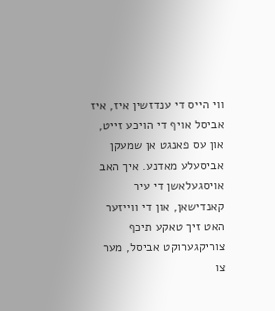ווי הייס די ענדזשין איז, איז אביסל אויף די הויכע זייט, און עס פאנגט אן שמעקן אביסעלע מאדנע. איך האב אויסגעלאשן די עיר קאנדישאן, און די ווייזער האט זיך טאקע תיכף צוריקגערוקט אביסל, מער צו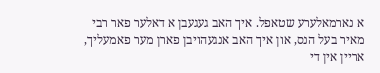א נארמאלערע שטאפל. איך האב געגעבן א דאלער פאר רבי מאיר בעל הנס, און איך האב אנגעהויבן פארן מער פאמעליך, אריין אין די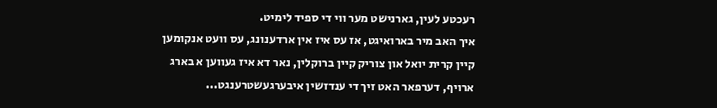רעכטע לעין, גארנישט מער ווי די ספיד לימיט.
איך האב מיר בארואיגט, אז עס איז אין ארדענונג, עס וועט אנקומען קיין קרית יואל און צוריק קיין ברוקלין, נאר דא איז געווען א בארג ארויף, דערפאר האט זיך די ענדזשין איבערגעשטרענגט...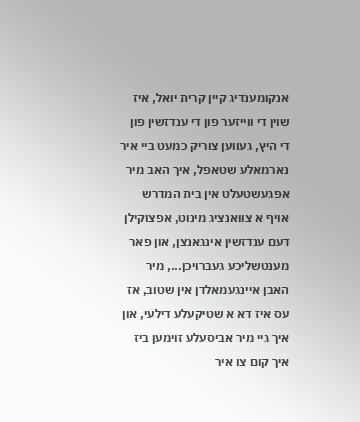אנקומענדיג קיין קרית יואל, איז שוין די ווייזער פון די ענדזשין פון די היץ, געווען צוריק כמעט ביי איר נארמאלע שטאפל, איך האב מיר אפגעשטעלט אין בית המדרש אויף א צוואנציג מינוט, אפצוקילן דעם ענדזשין אינגאנצן, און פאר מענטשליכע געברויכן..., מיר האבן איינגעמאלדן אין שטוב, אז עס איז דא א שטיקעלע דילעי, און איך גיי מיר אביסעלע זוימען ביז איך קום צו איר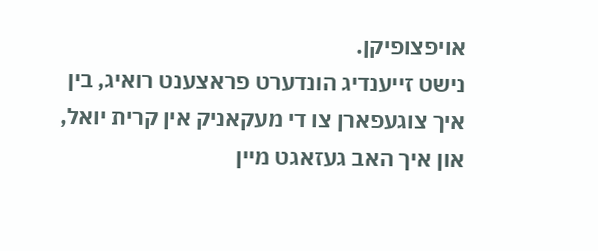אויפצופיקן.
נישט זייענדיג הונדערט פראצענט רואיג, בין איך צוגעפארן צו די מעקאניק אין קרית יואל, און איך האב געזאגט מיין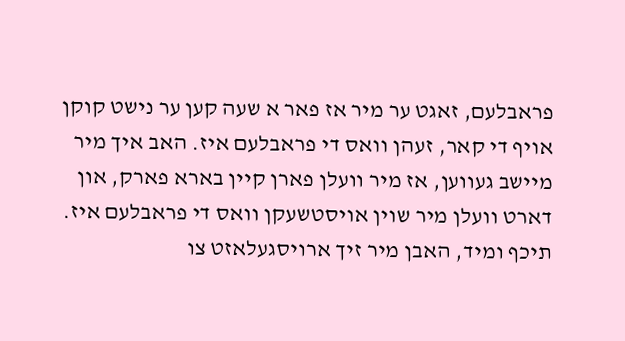פראבלעם, זאגט ער מיר אז פאר א שעה קען ער נישט קוקן אויף די קאר, זעהן וואס די פראבלעם איז. האב איך מיר מיישב געווען, אז מיר וועלן פארן קיין בארא פארק, און דארט וועלן מיר שוין אויסטשעקן וואס די פראבלעם איז.
תיכף ומיד, האבן מיר זיך ארויסגעלאזט צו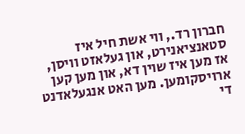חברון רד., ווי אשת חיל איז סטאנציאנירט, און געלאזט וויסן, אז מען איז שוין דא, און מען קען ארויסקומען. מען האט אנגעלאדנט די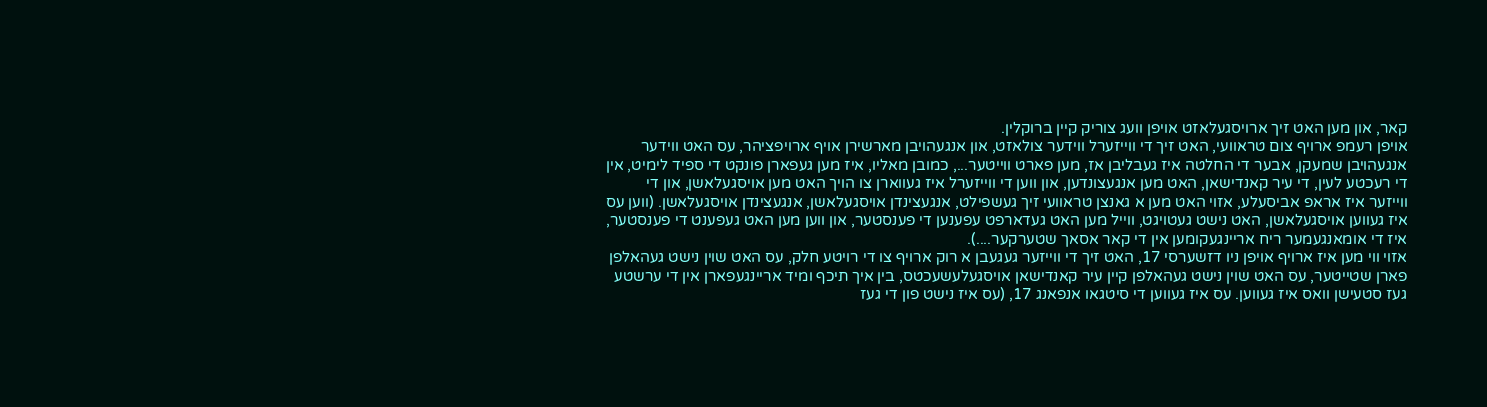קאר, און מען האט זיך ארויסגעלאזט אויפן וועג צוריק קיין ברוקלין.
אויפן רעמפ ארויף צום טראוועי, האט זיך די ווייזערל ווידער צולאזט, און אנגעהויבן מארשירן אויף ארויפציהר, עס האט ווידער אנגעהויבן שמעקן, אבער די החלטה איז געבליבן אז, מען פארט ווייטער..., כמובן מאליו, איז מען געפארן פונקט די ספיד לימיט, אין די רעכטע לעין, די עיר קאנדישאן, האט מען אנגעצונדען, און ווען די ווייזערל איז געווארן צו הויך האט מען אויסגעלאשן, און די ווייזער איז אראפ אביסעלע, אזוי האט מען א גאנצן טראוועי זיך געשפילט, אנגעצינדן אויסגעלאשן, אנגעצינדן אויסגעלאשן. (ווען עס איז געווען אויסגעלאשן, האט נישט געטויגט, ווייל מען האט געדארפט עפענען די פענסטער, און ווען מען האט געפענט די פענסטער, איז די אומאנגעמער ריח אריינגעקומען אין די קאר אסאך שטערקער....).
אזוי ווי מען איז ארויף אויפן ניו דזשערסי 17, האט זיך די ווייזער געגעבן א רוק ארויף צו די רויטע חלק, עס האט שוין נישט געהאלפן פארן שטייטער, עס האט שוין נישט געהאלפן קיין עיר קאנדישאן אויסגעלעשעכטס, בין איך תיכף ומיד אריינגעפארן אין די ערשטע געז סטעישן וואס איז געווען. עס איז געווען די סיטגאו אנפאנג 17, (עס איז נישט פון די געז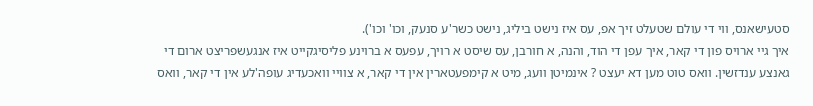סטעישאנס, ווי די עולם שטעלט זיך אפ, עס איז נישט ביליג, נישט כשר'ע סנעק, וכו' וכו').
איך גיי ארויס פון די קאר, איך עפן די הוד, והנה, א חורבן, עס שיסט א רויך, עפעס א ברוינע פליסיגקייט איז אנגעשפריצט ארום די גאנצע ענדזשין. וואס טוט מען דא יעצט ? אינמיטן וועג, מיט א קימפעטארין אין די קאר, א צוויי וואכעדיג עופה'לע אין די קאר, וואס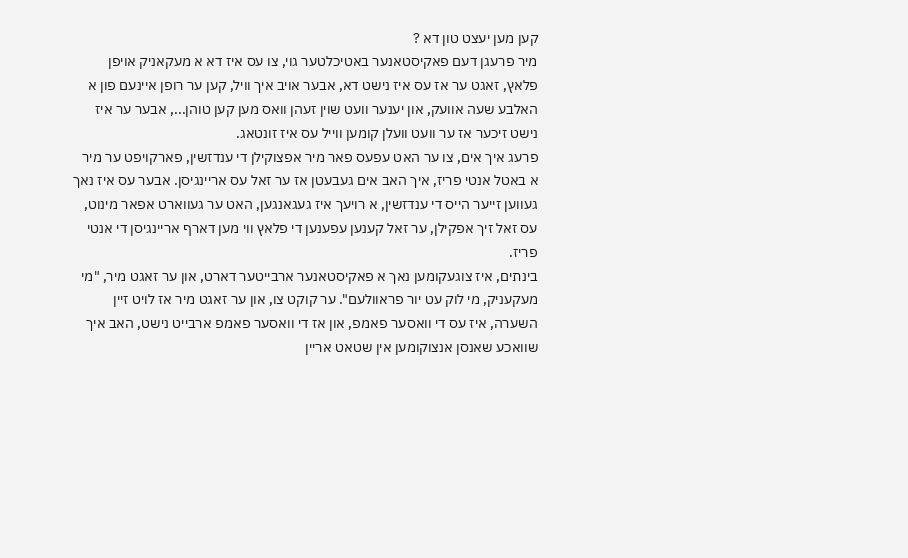קען מען יעצט טון דא ?
מיר פרעגן דעם פאקיסטאנער באטיכלטער גוי, צו עס איז דא א מעקאניק אויפן פלאץ, זאגט ער אז עס איז נישט דא, אבער אויב איך וויל, קען ער רופן איינעם פון א האלבע שעה אוועק, און יענער וועט שוין זעהן וואס מען קען טוהן..., אבער ער איז נישט זיכער אז ער וועט וועלן קומען ווייל עס איז זונטאג.
פרעג איך אים, צו ער האט עפעס פאר מיר אפצוקילן די ענדזשין, פארקויפט ער מיר א באטל אנטי פריז, איך האב אים געבעטן אז ער זאל עס אריינגיסן. אבער עס איז נאך געווען זייער הייס די ענדזשין, א רויעך איז געגאנגען, האט ער געווארט אפאר מינוט, עס זאל זיך אפקילן, ער זאל קענען עפענען די פלאץ ווי מען דארף אריינגיסן די אנטי פריז.
בינתים, איז צוגעקומען נאך א פאקיסטאנער ארבייטער דארט, און ער זאגט מיר, "מי מעקעניק, מי לוק עט יור פראוולעם". ער קוקט צו, און ער זאגט מיר אז לויט זיין השערה, איז עס די וואסער פאמפ, און אז די וואסער פאמפ ארבייט נישט, האב איך שוואכע שאנסן אנצוקומען אין שטאט אריין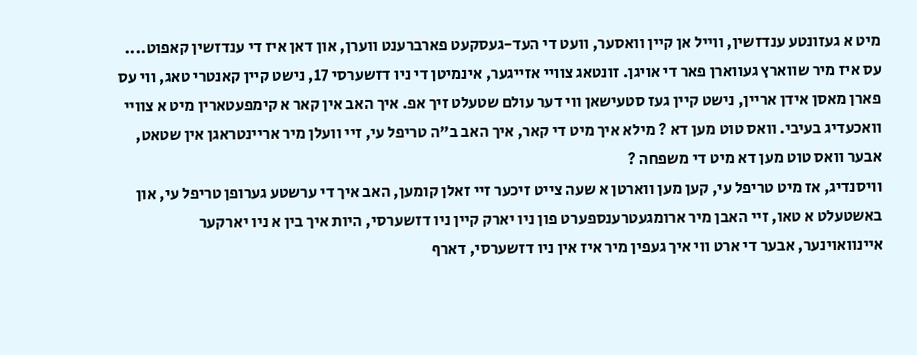מיט א געזונטע ענדזשין, ווייל אן קיין וואסער, וועט די העד-געסקעט פארברענט ווערן, און דאן איז די ענדזשין קאפוט....
עס איז מיר שווארץ געווארן פאר די אויגן. זונטאג צוויי אזייגער, אינמיטן די ניו דזשערסי 17, נישט קיין קאנטרי טאג, ווי עס פארן מאסן אידן אריין, נישט קיין געז סטעישאן ווי דער עולם שטעלט זיך אפ. איך האב אין קאר א קימפעטארין מיט א צוויי וואכעדיג בעיבי. וואס טוט מען דא ? מילא איך מיט די קאר, איך האב ב"ה טריפל עי, זיי וועלן מיר אריינטראגן אין שטאט, אבער וואס טוט מען דא מיט די משפחה ?
וויסנדיג, אז מיט טריפל עי, קען מען ווארטן א שעה צייט זיכער זיי זאלן קומען, האב איך די ערשטע גערופן טריפל עי, און באשטעלט א טאו, זיי האבן מיר ארומגעטרענספערט פון ניו יארק קיין ניו דזשערסי, היות איך בין א ניו יארקער איינוואוינער, אבער די ארט ווי איך געפין מיר איז אין ניו דזשערסי, דארף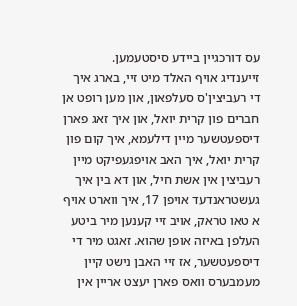עס דורכגיין ביידע סיסטעמען.
זייענדיג אויף האלד מיט זיי, בארג איך די רעביצין'ס סעלפאון, און מען רופט אן חברים פון קרית יואל, און איך זאג פארן דיספעטשער מיין דילעמא, איך קום פון קרית יואל, איך האב אויפגעפיקט מיין רעביצין אין אשת חיל, און דא בין איך געשטראנדעד אויפן 17, איך ווארט אויף א טאו טראק, אויב זיי קענען מיר ביטע העלפן באיזה אופן שהוא. זאגט מיר די דיספעטשער, אז זיי האבן נישט קיין מעמבערס וואס פארן יעצט אריין אין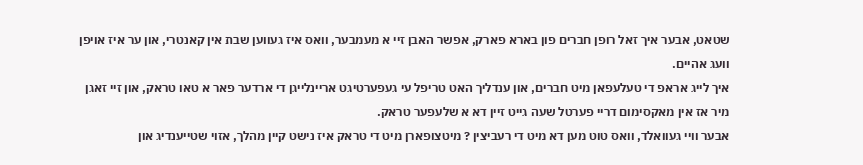שטאט, אבער איך זאל רופן חברים פון בארא פארק, אפשר האבן זיי א מעמבער, וואס איז געווען שבת אין קאנטרי, און ער איז אויפן וועג אהיים.
איך לייג אראפ די טעלעפאן מיט חברים, און ענדליך האט טריפל עי געפערטיגט אריינלייגן די ארדער פאר א טאו טראק, און זיי זאגן מיר אז אין מאקסימום דריי פערטל שעה גייט זיין דא א שלעפער טראק.
אבער וויי געוואלד, וואס טוט מען דא מיט די רעביצין ? מיטצופארן מיט די טראק איז נישט קיין מהלך, אזוי שטייענדיג און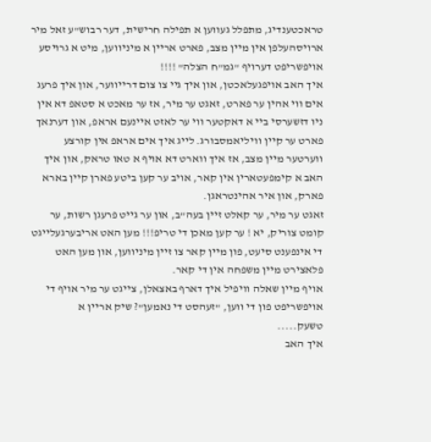טראכטענדיג, מתפלל געווען א תפילה חרישית, דער רבוש"ע זאל מיר ארויסהעלפן אין מיין מצב, פארט אריין א מיניווען, מיט א גרויסע אויפשריפט דערויף "גמ"ח הצלה" !!!!
איך האב אויפגעלאכטן, און איך גיי צו צום דרייווער, און איך פרעג אים ווי אהין ער פארט, זאגט ער מיר, אז ער מאכט א סטאפ דא אין ניו דזשערסי ביי א דאקטער ווי ער לאזט איינעם אראפ, און דערנאך פארט ער קיין וויליאמסבורג. לייג איך אים אראפ אין קורצע ווערטער מיין מצב, אז איך ווארט דא אויף א טאו טראק, און איך האב א קימפעטארין אין קאר, אויב ער קען ביטע פארן קיין בארא פארק, און איר אהינטראגן.
זאגט ער מיר, ער קאלט זיין בעה"ב, און ער גייט פרעגן רשות, ער קומט צוריק, יא ! ער קען מאכן די טריפ!!! מען האט אריבערגעלייגט די אינפענט סיעט, פון מיין קאר צו זיין מיניווען, און מען האט פלאצירט מיין משפחה אין די קאר.
אויף מיין שאלה וויפיל איך דארף באצאלן, צייגט ער מיר אויף די אויפשריפט פון די ווען, "זעהסט די נאמען"? שיק אריין א טשעק.....
איך האב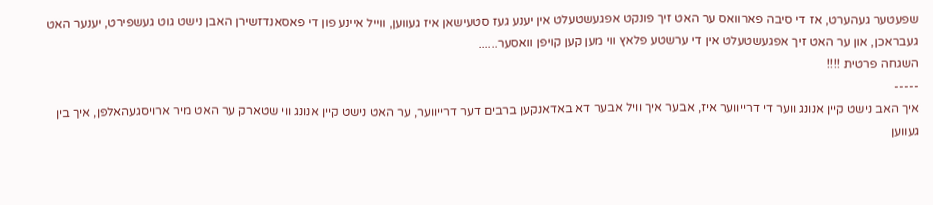שפעטער געהערט, אז די סיבה פארוואס ער האט זיך פונקט אפגעשטעלט אין יענע געז סטעישאן איז געווען, ווייל איינע פון די פאסאנדזשירן האבן נישט גוט געשפירט, יענער האט געבראכן, און ער האט זיך אפגעשטעלט אין די ערשטע פלאץ ווי מען קען קויפן וואסער......
השגחה פרטית !!!!
-----
איך האב נישט קיין אנונג ווער די דרייווער איז, אבער איך וויל אבער דא באדאנקען ברבים דער דרייווער, ער האט נישט קיין אנונג ווי שטארק ער האט מיר ארויסגעהאלפן, איך בין געווען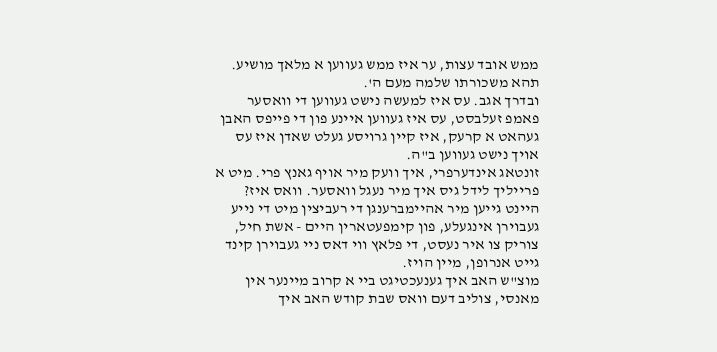ממש אובד עצות, ער איז ממש געווען א מלאך מושיע. תהא משכורתו שלמה מעם ה'.
ובדרך אגב. עס איז למעשה נישט געווען די וואסער פאמפ זעלבסט, עס איז געווען איינע פון די פייפס האבן געהאט א קרעק, איז קיין גרויסע געלט שאדן איז עס אויך נישט געווען ב"ה.
זונטאג אינדערפרי, איך וועק מיר אויף גאנץ פרי. מיט א פרייליך לידל גיס איך מיר נעגל וואסער. וואס איז? היינט גייען מיר אהיימברענגן די רעביצין מיט די נייע געבוירן אינגעלע, פון קימפעטארין היים - אשת חיל, צוריק צו איר נעסט, די פלאץ ווי דאס ניי געבוירן קינד גייט אנרופן, מיין הויז.
מוצ"ש האב איך גענעכטיגט ביי א קרוב מיינער אין מאנסי, צוליב דעם וואס שבת קודש האב איך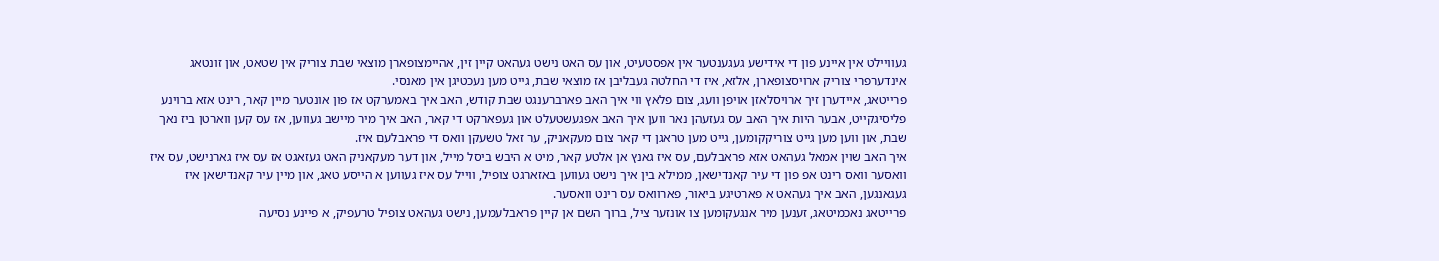געוויילט אין איינע פון די אידישע געגענטער אין אפסטעיט, און עס האט נישט געהאט קיין זין, אהיימצופארן מוצאי שבת צוריק אין שטאט, און זונטאג אינדערפרי צוריק ארויסצופארן, אלזא, איז די החלטה געבליבן אז מוצאי שבת, גייט מען נעכטיגן אין מאנסי.
פרייטאג, איידערן זיך ארויסלאזן אויפן וועג, צום פלאץ ווי איך האב פארברענגט שבת קודש, האב איך באמערקט אז פון אונטער מיין קאר, רינט אזא ברוינע פליסיגקייט, אבער היות איך האב עס געזעהן נאר ווען איך האב אפגעשטעלט און געפארקט די קאר, האב איך מיר מיישב געווען, אז עס קען ווארטן ביז נאך שבת, און ווען מען גייט צוריקקומען, גייט מען טראגן די קאר צום מעקאניק, ער זאל טשעקן וואס די פראבלעם איז.
איך האב שוין אמאל געהאט אזא פראבלעם, עס איז גאנץ אן אלטע קאר, מיט א היבש ביסל מייל, און דער מעקאניק האט געזאגט אז עס איז גארנישט, עס איז וואסער וואס רינט אפ פון די עיר קאנדישאן, ממילא בין איך נישט געווען באזארגט צופיל, ווייל עס איז געווען א הייסע טאג, און מיין עיר קאנדישאן איז געגאנגען, האב איך געהאט א פארטיגע ביאור, פארוואס עס רינט וואסער.
פרייטאג נאכמיטאג, זענען מיר אנגעקומען צו אונזער ציל, ברוך השם אן קיין פראבלעמען, נישט געהאט צופיל טרעפיק, א פיינע נסיעה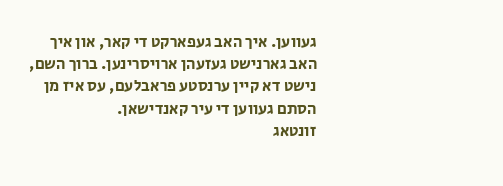געווען. איך האב געפארקט די קאר, און איך האב גארנישט געזעהן ארויסרינען. ברוך השם, נישט דא קיין ערנסטע פראבלעם, עס איז מן הסתם געווען די עיר קאנדישאן.
זונטאג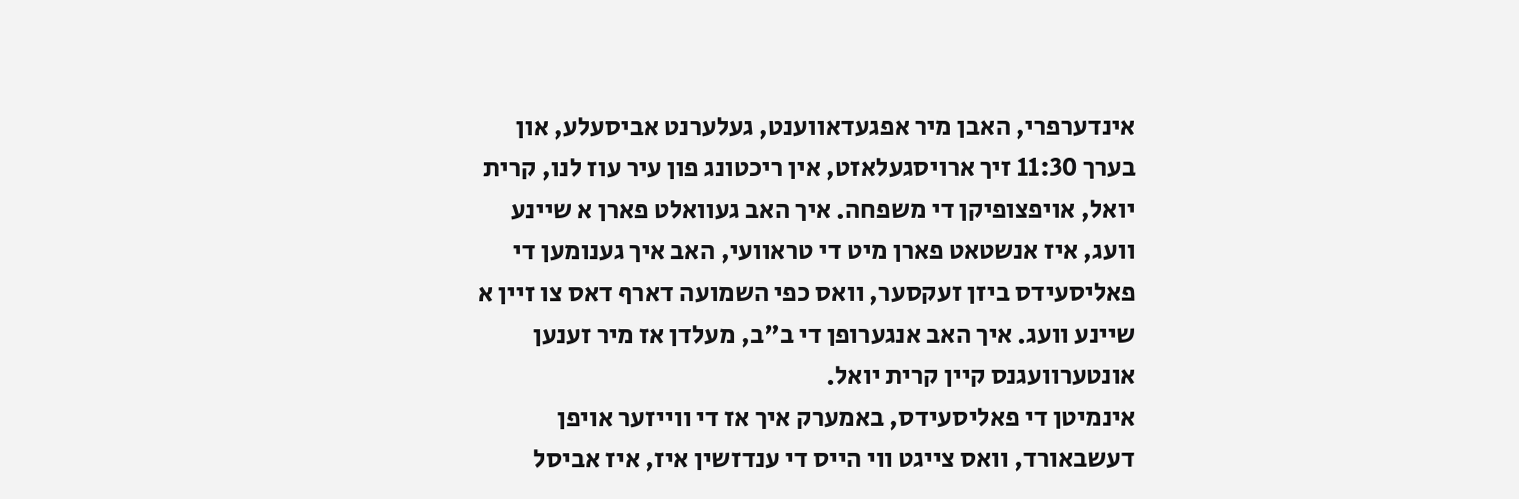אינדערפרי, האבן מיר אפגעדאווענט, געלערנט אביסעלע, און בערך 11:30 זיך ארויסגעלאזט, אין ריכטונג פון עיר עוז לנו, קרית יואל, אויפצופיקן די משפחה. איך האב געוואלט פארן א שיינע וועג, איז אנשטאט פארן מיט די טראוועי, האב איך גענומען די פאליסעידס ביזן זעקסער, וואס כפי השמועה דארף דאס צו זיין א שיינע וועג. איך האב אנגערופן די ב"ב, מעלדן אז מיר זענען אונטערוועגנס קיין קרית יואל.
אינמיטן די פאליסעידס, באמערק איך אז די ווייזער אויפן דעשבאורד, וואס צייגט ווי הייס די ענדזשין איז, איז אביסל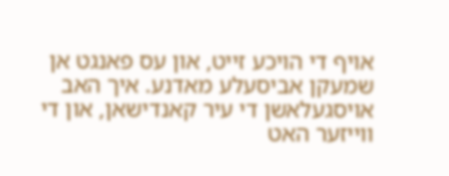אויף די הויכע זייט, און עס פאנגט אן שמעקן אביסעלע מאדנע. איך האב אויסגעלאשן די עיר קאנדישאן, און די ווייזער האט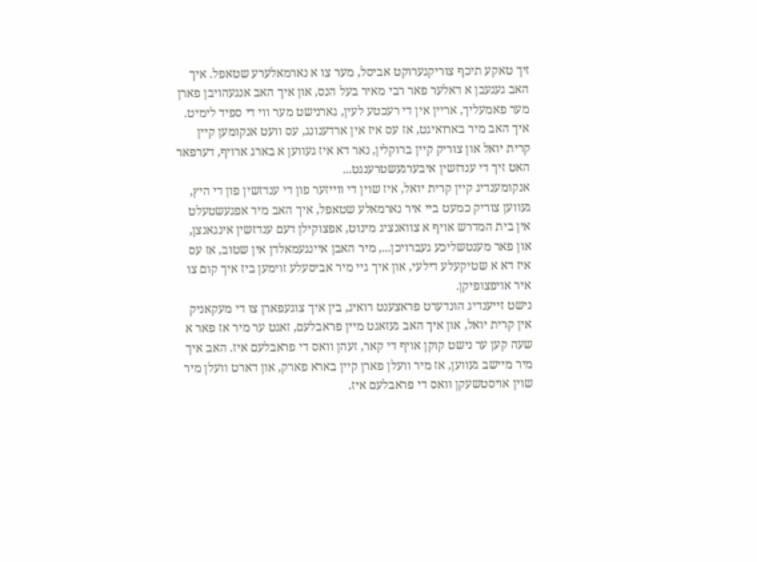זיך טאקע תיכף צוריקגערוקט אביסל, מער צו א נארמאלערע שטאפל. איך האב געגעבן א דאלער פאר רבי מאיר בעל הנס, און איך האב אנגעהויבן פארן מער פאמעליך, אריין אין די רעכטע לעין, גארנישט מער ווי די ספיד לימיט.
איך האב מיר בארואיגט, אז עס איז אין ארדענונג, עס וועט אנקומען קיין קרית יואל און צוריק קיין ברוקלין, נאר דא איז געווען א בארג ארויף, דערפאר האט זיך די ענדזשין איבערגעשטרענגט...
אנקומענדיג קיין קרית יואל, איז שוין די ווייזער פון די ענדזשין פון די היץ, געווען צוריק כמעט ביי איר נארמאלע שטאפל, איך האב מיר אפגעשטעלט אין בית המדרש אויף א צוואנציג מינוט, אפצוקילן דעם ענדזשין אינגאנצן, און פאר מענטשליכע געברויכן..., מיר האבן איינגעמאלדן אין שטוב, אז עס איז דא א שטיקעלע דילעי, און איך גיי מיר אביסעלע זוימען ביז איך קום צו איר אויפצופיקן.
נישט זייענדיג הונדערט פראצענט רואיג, בין איך צוגעפארן צו די מעקאניק אין קרית יואל, און איך האב געזאגט מיין פראבלעם, זאגט ער מיר אז פאר א שעה קען ער נישט קוקן אויף די קאר, זעהן וואס די פראבלעם איז. האב איך מיר מיישב געווען, אז מיר וועלן פארן קיין בארא פארק, און דארט וועלן מיר שוין אויסטשעקן וואס די פראבלעם איז.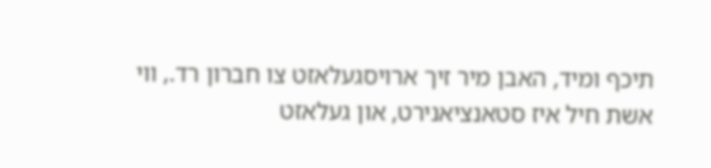תיכף ומיד, האבן מיר זיך ארויסגעלאזט צו חברון רד., ווי אשת חיל איז סטאנציאנירט, און געלאזט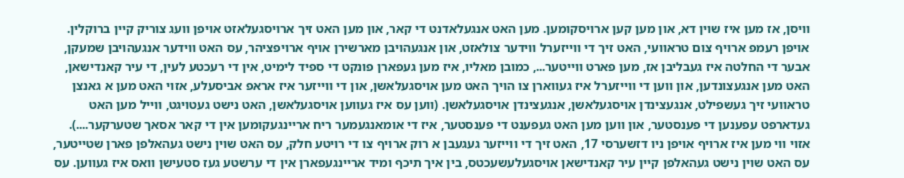וויסן, אז מען איז שוין דא, און מען קען ארויסקומען. מען האט אנגעלאדנט די קאר, און מען האט זיך ארויסגעלאזט אויפן וועג צוריק קיין ברוקלין.
אויפן רעמפ ארויף צום טראוועי, האט זיך די ווייזערל ווידער צולאזט, און אנגעהויבן מארשירן אויף ארויפציהר, עס האט ווידער אנגעהויבן שמעקן, אבער די החלטה איז געבליבן אז, מען פארט ווייטער..., כמובן מאליו, איז מען געפארן פונקט די ספיד לימיט, אין די רעכטע לעין, די עיר קאנדישאן, האט מען אנגעצונדען, און ווען די ווייזערל איז געווארן צו הויך האט מען אויסגעלאשן, און די ווייזער איז אראפ אביסעלע, אזוי האט מען א גאנצן טראוועי זיך געשפילט, אנגעצינדן אויסגעלאשן, אנגעצינדן אויסגעלאשן. (ווען עס איז געווען אויסגעלאשן, האט נישט געטויגט, ווייל מען האט געדארפט עפענען די פענסטער, און ווען מען האט געפענט די פענסטער, איז די אומאנגעמער ריח אריינגעקומען אין די קאר אסאך שטערקער....).
אזוי ווי מען איז ארויף אויפן ניו דזשערסי 17, האט זיך די ווייזער געגעבן א רוק ארויף צו די רויטע חלק, עס האט שוין נישט געהאלפן פארן שטייטער, עס האט שוין נישט געהאלפן קיין עיר קאנדישאן אויסגעלעשעכטס, בין איך תיכף ומיד אריינגעפארן אין די ערשטע געז סטעישן וואס איז געווען. עס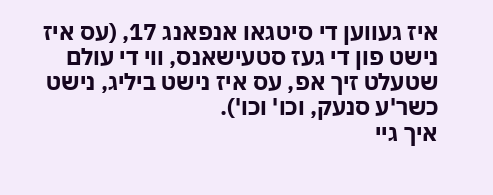איז געווען די סיטגאו אנפאנג 17, (עס איז נישט פון די געז סטעישאנס, ווי די עולם שטעלט זיך אפ, עס איז נישט ביליג, נישט כשר'ע סנעק, וכו' וכו').
איך גיי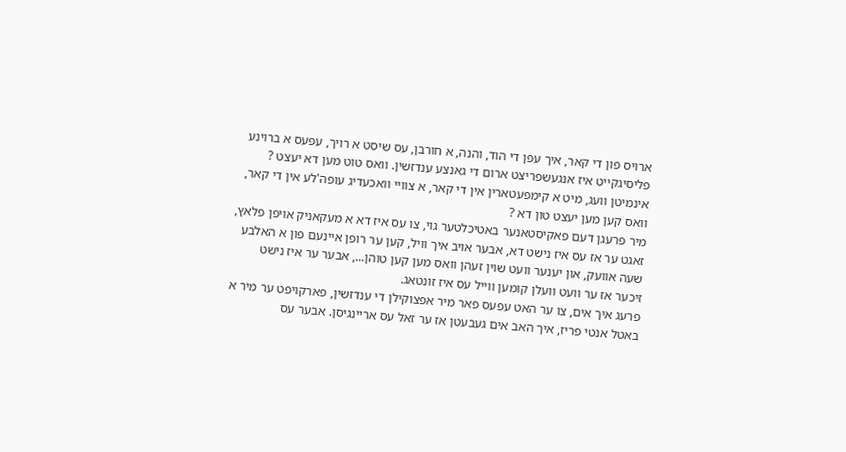ארויס פון די קאר, איך עפן די הוד, והנה, א חורבן, עס שיסט א רויך, עפעס א ברוינע פליסיגקייט איז אנגעשפריצט ארום די גאנצע ענדזשין. וואס טוט מען דא יעצט ? אינמיטן וועג, מיט א קימפעטארין אין די קאר, א צוויי וואכעדיג עופה'לע אין די קאר, וואס קען מען יעצט טון דא ?
מיר פרעגן דעם פאקיסטאנער באטיכלטער גוי, צו עס איז דא א מעקאניק אויפן פלאץ, זאגט ער אז עס איז נישט דא, אבער אויב איך וויל, קען ער רופן איינעם פון א האלבע שעה אוועק, און יענער וועט שוין זעהן וואס מען קען טוהן..., אבער ער איז נישט זיכער אז ער וועט וועלן קומען ווייל עס איז זונטאג.
פרעג איך אים, צו ער האט עפעס פאר מיר אפצוקילן די ענדזשין, פארקויפט ער מיר א באטל אנטי פריז, איך האב אים געבעטן אז ער זאל עס אריינגיסן. אבער עס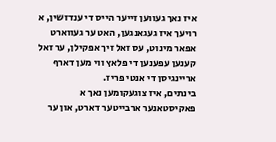איז נאך געווען זייער הייס די ענדזשין, א רויעך איז געגאנגען, האט ער געווארט אפאר מינוט, עס זאל זיך אפקילן, ער זאל קענען עפענען די פלאץ ווי מען דארף אריינגיסן די אנטי פריז.
בינתים, איז צוגעקומען נאך א פאקיסטאנער ארבייטער דארט, און ער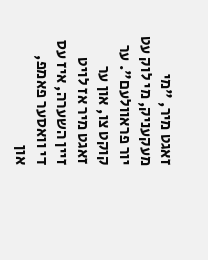זאגט מיר, "מי מעקעניק, מי לוק עט יור פראוולעם". ער קוקט צו, און ער זאגט מיר אז לויט זיין השערה, איז עס די וואסער פאמפ, און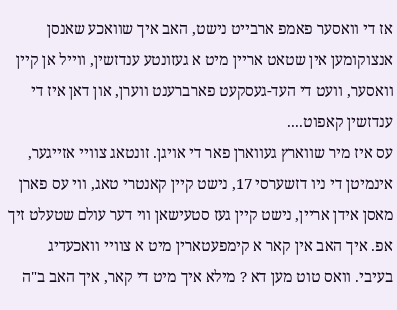אז די וואסער פאמפ ארבייט נישט, האב איך שוואכע שאנסן אנצוקומען אין שטאט אריין מיט א געזונטע ענדזשין, ווייל אן קיין וואסער, וועט די העד-געסקעט פארברענט ווערן, און דאן איז די ענדזשין קאפוט....
עס איז מיר שווארץ געווארן פאר די אויגן. זונטאג צוויי אזייגער, אינמיטן די ניו דזשערסי 17, נישט קיין קאנטרי טאג, ווי עס פארן מאסן אידן אריין, נישט קיין געז סטעישאן ווי דער עולם שטעלט זיך אפ. איך האב אין קאר א קימפעטארין מיט א צוויי וואכעדיג בעיבי. וואס טוט מען דא ? מילא איך מיט די קאר, איך האב ב"ה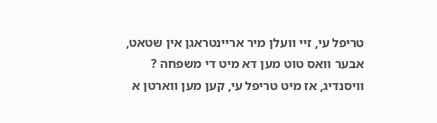טריפל עי, זיי וועלן מיר אריינטראגן אין שטאט, אבער וואס טוט מען דא מיט די משפחה ?
וויסנדיג, אז מיט טריפל עי, קען מען ווארטן א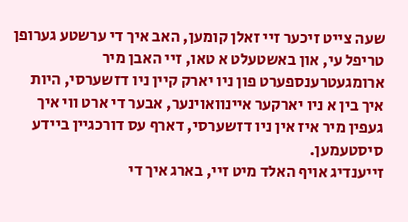שעה צייט זיכער זיי זאלן קומען, האב איך די ערשטע גערופן טריפל עי, און באשטעלט א טאו, זיי האבן מיר ארומגעטרענספערט פון ניו יארק קיין ניו דזשערסי, היות איך בין א ניו יארקער איינוואוינער, אבער די ארט ווי איך געפין מיר איז אין ניו דזשערסי, דארף עס דורכגיין ביידע סיסטעמען.
זייענדיג אויף האלד מיט זיי, בארג איך די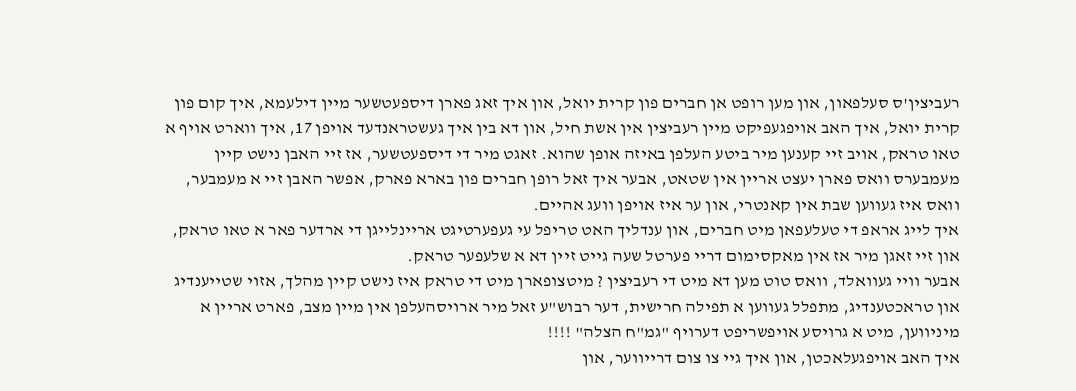רעביצין'ס סעלפאון, און מען רופט אן חברים פון קרית יואל, און איך זאג פארן דיספעטשער מיין דילעמא, איך קום פון קרית יואל, איך האב אויפגעפיקט מיין רעביצין אין אשת חיל, און דא בין איך געשטראנדעד אויפן 17, איך ווארט אויף א טאו טראק, אויב זיי קענען מיר ביטע העלפן באיזה אופן שהוא. זאגט מיר די דיספעטשער, אז זיי האבן נישט קיין מעמבערס וואס פארן יעצט אריין אין שטאט, אבער איך זאל רופן חברים פון בארא פארק, אפשר האבן זיי א מעמבער, וואס איז געווען שבת אין קאנטרי, און ער איז אויפן וועג אהיים.
איך לייג אראפ די טעלעפאן מיט חברים, און ענדליך האט טריפל עי געפערטיגט אריינלייגן די ארדער פאר א טאו טראק, און זיי זאגן מיר אז אין מאקסימום דריי פערטל שעה גייט זיין דא א שלעפער טראק.
אבער וויי געוואלד, וואס טוט מען דא מיט די רעביצין ? מיטצופארן מיט די טראק איז נישט קיין מהלך, אזוי שטייענדיג און טראכטענדיג, מתפלל געווען א תפילה חרישית, דער רבוש"ע זאל מיר ארויסהעלפן אין מיין מצב, פארט אריין א מיניווען, מיט א גרויסע אויפשריפט דערויף "גמ"ח הצלה" !!!!
איך האב אויפגעלאכטן, און איך גיי צו צום דרייווער, און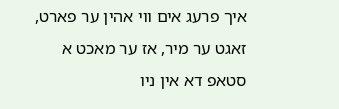איך פרעג אים ווי אהין ער פארט, זאגט ער מיר, אז ער מאכט א סטאפ דא אין ניו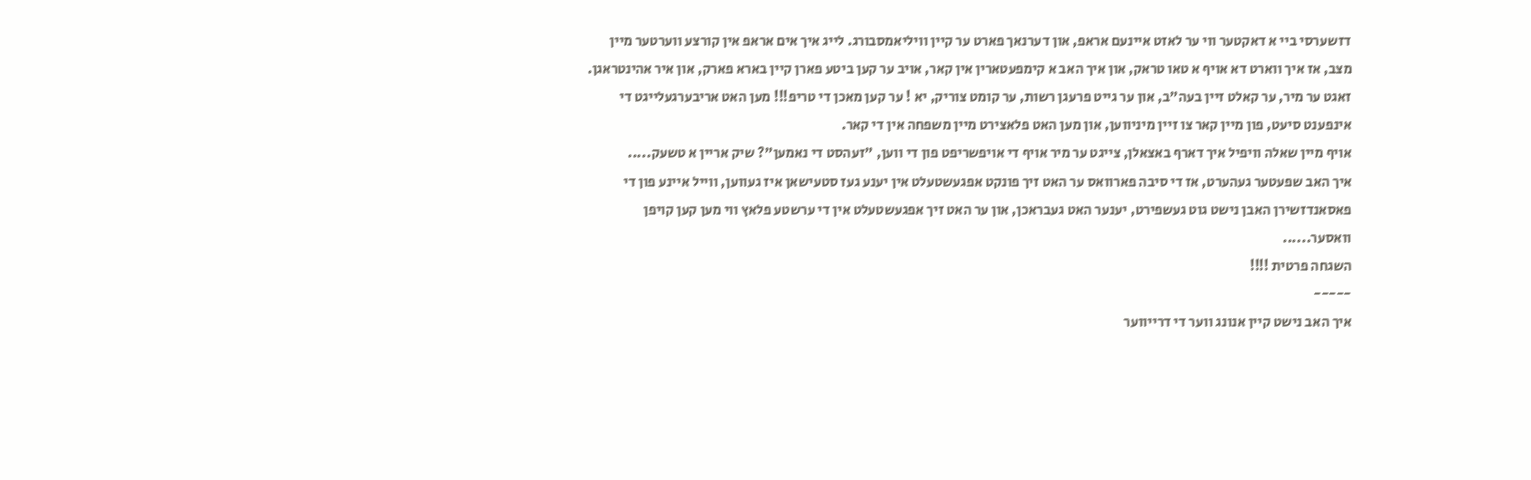דזשערסי ביי א דאקטער ווי ער לאזט איינעם אראפ, און דערנאך פארט ער קיין וויליאמסבורג. לייג איך אים אראפ אין קורצע ווערטער מיין מצב, אז איך ווארט דא אויף א טאו טראק, און איך האב א קימפעטארין אין קאר, אויב ער קען ביטע פארן קיין בארא פארק, און איר אהינטראגן.
זאגט ער מיר, ער קאלט זיין בעה"ב, און ער גייט פרעגן רשות, ער קומט צוריק, יא ! ער קען מאכן די טריפ!!! מען האט אריבערגעלייגט די אינפענט סיעט, פון מיין קאר צו זיין מיניווען, און מען האט פלאצירט מיין משפחה אין די קאר.
אויף מיין שאלה וויפיל איך דארף באצאלן, צייגט ער מיר אויף די אויפשריפט פון די ווען, "זעהסט די נאמען"? שיק אריין א טשעק.....
איך האב שפעטער געהערט, אז די סיבה פארוואס ער האט זיך פונקט אפגעשטעלט אין יענע געז סטעישאן איז געווען, ווייל איינע פון די פאסאנדזשירן האבן נישט גוט געשפירט, יענער האט געבראכן, און ער האט זיך אפגעשטעלט אין די ערשטע פלאץ ווי מען קען קויפן וואסער......
השגחה פרטית !!!!
-----
איך האב נישט קיין אנונג ווער די דרייווער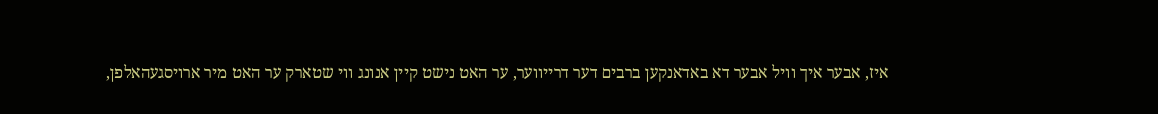איז, אבער איך וויל אבער דא באדאנקען ברבים דער דרייווער, ער האט נישט קיין אנונג ווי שטארק ער האט מיר ארויסגעהאלפן,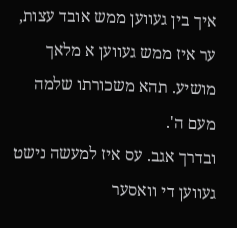איך בין געווען ממש אובד עצות, ער איז ממש געווען א מלאך מושיע. תהא משכורתו שלמה מעם ה'.
ובדרך אגב. עס איז למעשה נישט געווען די וואסער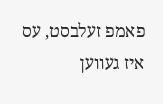פאמפ זעלבסט, עס איז געווען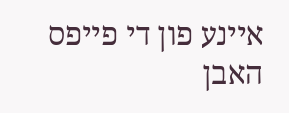איינע פון די פייפס האבן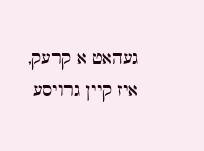געהאט א קרעק, איז קיין גרויסע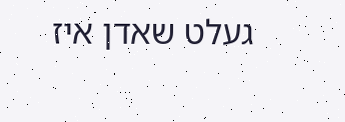געלט שאדן איז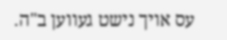עס אויך נישט געווען ב"ה.